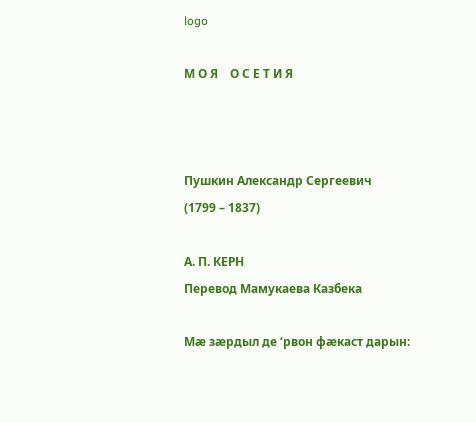logo

М О Я    О С Е Т И Я



Пушкин Александр Сергеевич
(1799 – 1837)

А. П. КЕРН
Перевод Мамукаева Казбека

Мæ зæрдыл де ‘рвон фæкаст дарын: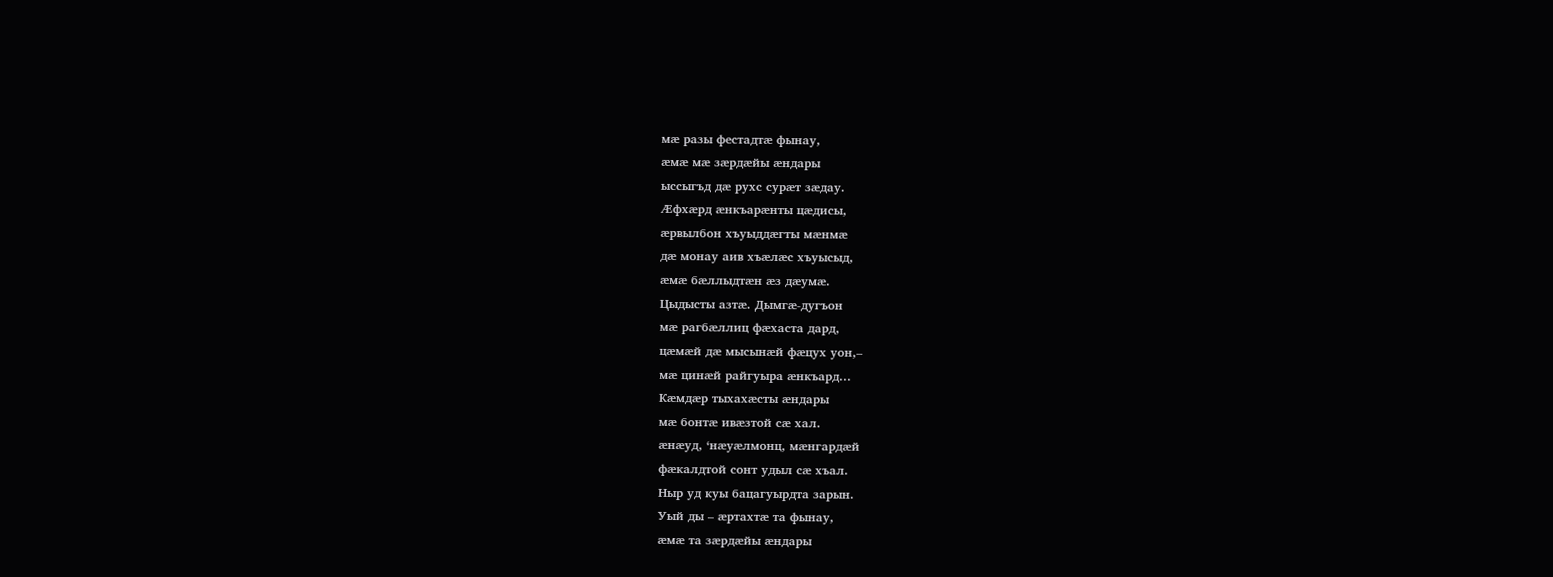мæ разы фестадтæ фынау,
æмæ мæ зæрдæйы æндары
ыссыгъд дæ рухс сурæт зæдау.
Æфхæрд æнкъарæнты цæдисы,
æрвылбон хъуыддæгты мæнмæ
дæ монау аив хъæлæс хъуысыд,
æмæ бæллыдтæн æз дæумæ.
Цыдысты азтæ. Дымгæ-дугъон
мæ рагбæллиц фæхаста дард,
цæмæй дæ мысынæй фæцух уон,–
мæ цинæй райгуыра æнкъард...
Кæмдæр тыхахæсты æндары
мæ бонтæ ивæзтой сæ хал.
æнæуд, ‘нæуæлмонц, мæнгардæй
фæкалдтой сонт удыл сæ хъал.
Ныр уд куы бацагуырдта зарын.
Уый ды – æртахтæ та фынау,
æмæ та зæрдæйы æндары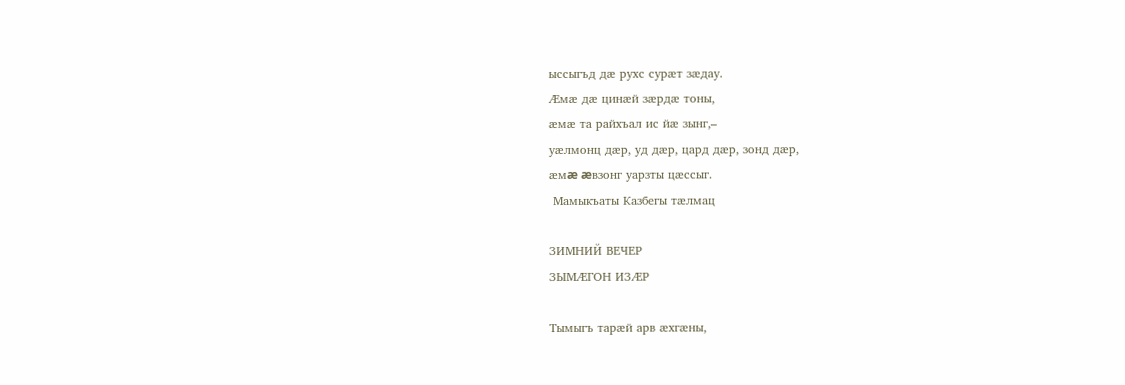ыссыгъд дæ рухс сурæт зæдау.
Æмæ дæ цинæй зæрдæ тоны,
æмæ та райхъал ис йæ зынг,–
уæлмонц дæр, уд дæр, цард дæр, зонд дæр,
æмæ æвзонг уарзты цæссыг.
 Мамыкъаты Казбегы тӕлмац

ЗИМНИЙ ВЕЧЕР
ЗЫМÆГОН ИЗÆР

Тымыгъ тарæй арв æхгæны,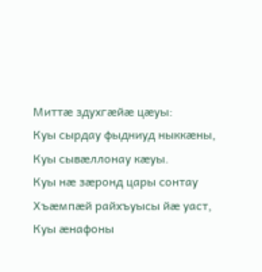Миттæ здухгæйæ цæуы:
Куы сырдау фыдниуд ныккæны,
Куы сывæллонау кæуы.
Куы нæ зæронд цары сонтау
Хъæмпæй райхъуысы йæ уаст,
Куы æнафоны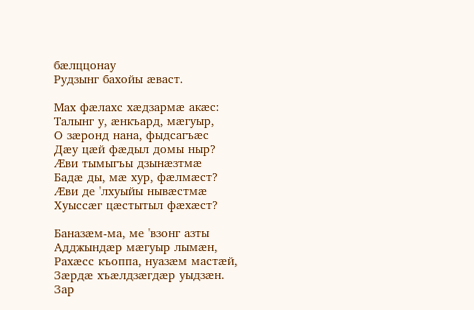бæлццонау
Рудзынг бахойы æваст.

Мах фæлахс хæдзармæ акæс:
Талынг у, æнкъард, мæгуыр,
О зæронд нана, фыдсагъæс
Дæу цæй фæдыл домы ныр?
Æви тымыгъы дзынæзтмæ
Бадæ ды, мæ хур, фæлмæст?
Æви де 'лхуыйы нывæстмæ
Хуыссæг цæстытыл фæхæст?

Баназæм-ма, ме 'взонг азты
Адджындæр мæгуыр лымæн,
Рахæсс къоппа, нуазæм мастæй,
Зæрдæ хъæлдзæгдæр уыдзæн.
Зар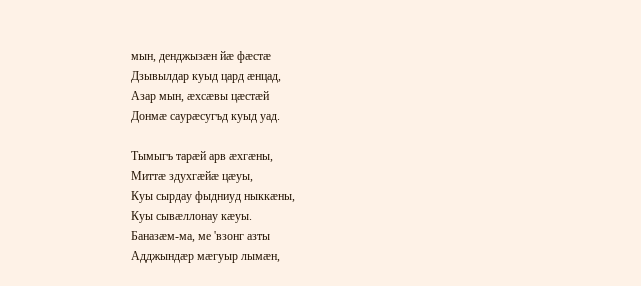мын, денджызæн йæ фæстæ
Дзывылдар куыд цард æнцад,
Азар мын, æхсæвы цæстæй
Донмæ саурæсугъд куыд уад.

Тымыгъ тарæй арв æхгæны,
Миттæ здухгæйæ цæуы,
Куы сырдау фыдниуд ныккæны,
Куы сывæллонау кæуы.
Баназæм-ма, ме 'взонг азты
Адджындæр мæгуыр лымæн,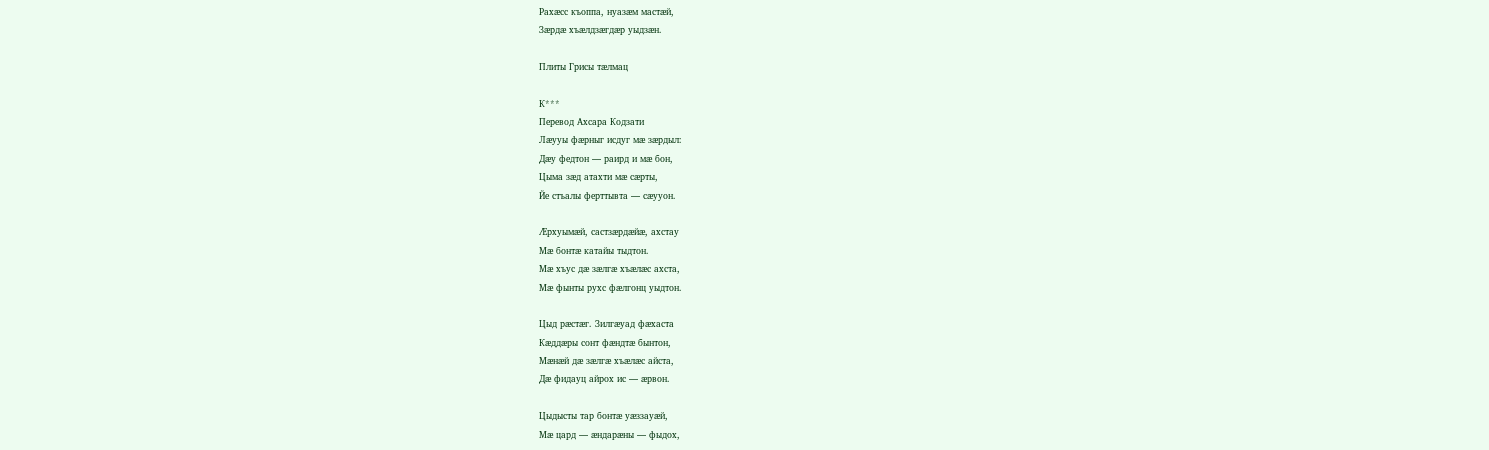Рахæсс къоппа, нуазæм мастæй,
Зæрдæ хъæлдзæгдæр уыдзæн.

Плиты Грисы тæлмац

К***
Перевод Ахсара Кодзати
Лæууы фæрныг исдуг мæ зæрдыл:
Дæу федтон — раирд и мæ бон,
Цыма зæд атахти мæ сæрты,
Йе стъалы ферттывта — сæууон.

Æрхуымæй, састзæрдæйæ, ахстау
Мæ бонтæ катайы тыдтон.
Мæ хъус дæ зæлгæ хъæлæс ахста,
Мæ фынты рухс фæлгонц уыдтон.

Цыд рæстæг. Зилгæуад фæхаста
Кæддæры сонт фæндтæ бынтон,
Мæнæй дæ зæлгæ хъæлæс айста,
Дæ фидауц айрох ис — æрвон.

Цыдысты тар бонтæ уæззауæй,
Мæ цард — æндарæны — фыдох,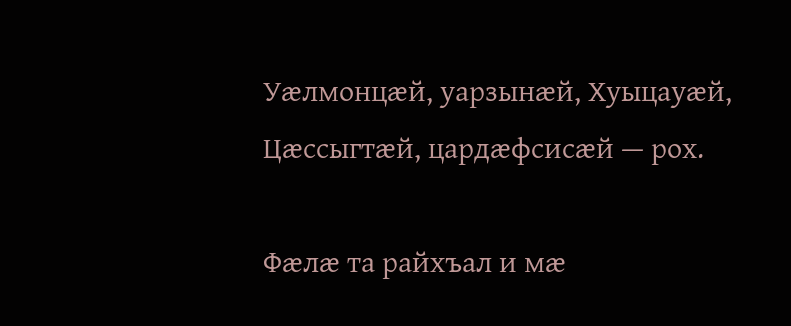Уæлмонцæй, уарзынæй, Хуыцауæй,
Цæссыгтæй, цардæфсисæй — рох.

Фæлæ та райхъал и мæ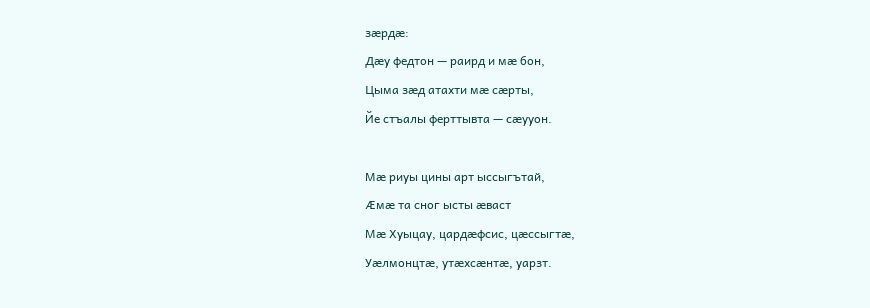зæрдæ:
Дæу федтон — раирд и мæ бон,
Цыма зæд атахти мæ сæрты,
Йе стъалы ферттывта — сæууон.

Мæ риуы цины арт ыссыгътай,
Æмæ та сног ысты æваст
Мæ Хуыцау, цардæфсис, цæссыгтæ,
Уæлмонцтæ, утæхсæнтæ, уарзт.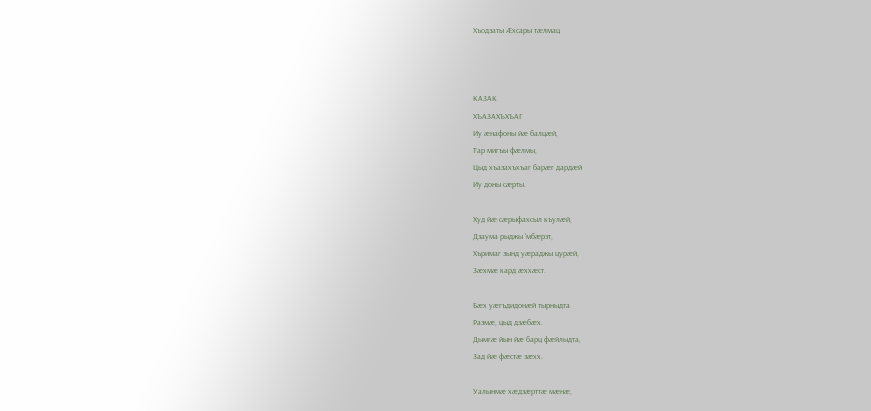Хъодзаты Æхсары тæлмац



КАЗАК
ХЪАЗАХЪХЪАГ
Иу æнафоны йæ балцæй,
Тар мигъы фæлмы,
Цыд хъазахъхъаг барæг дардæй
Иу доны сæрты.

Худ йæ сæрыфахсыл къулæй,
Дзаума рыджы 'мбæрзт,
Хъримаг зынд уæраджы цурæй,
Зæхмæ кард æххæст.

Бæх уæгъдидонæй тырныдта
Размæ, цыд дзæбæх.
Дымгæ йын йæ барц фæйлыдта,
Зад йæ фæстæ зæхх.

Уалынмæ хæдзæрттæ мæнæ,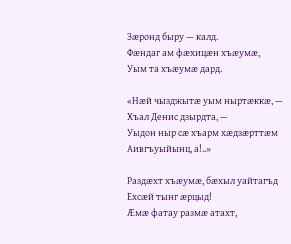Зæронд быру — калд.
Фæндаг ам фæхицæн хъæумæ,
Уым та хъæумæ дард.

«Нæй чызджытæ уым ныртæккæ, —
Хъал Денис дзырдта, —
Уыдон ныр сæ хъарм хæдзæрттæм
Аивгъуыйынц, а!..»

Раздæхт хъæумæ, бæхыл уайтагъд
Ехсæй тынг æрцыд!
Æмæ фатау размæ атахт,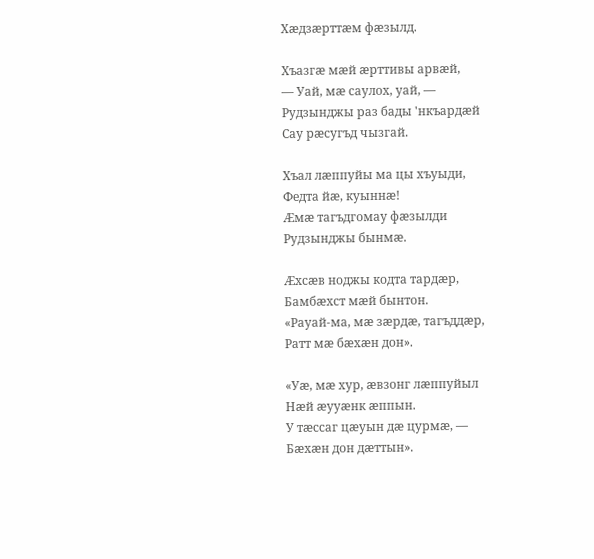Хæдзæрттæм фæзылд.

Хъазгæ мæй æрттивы арвæй,
— Уай, мæ саулох, уай, —
Рудзынджы раз бады 'нкъардæй
Сау рæсугъд чызгай.

Хъал лæппуйы ма цы хъуыди,
Федта йæ, куыннæ!
Æмæ тагъдгомау фæзылди
Рудзынджы бынмæ.

Æхсæв ноджы кодта тардæр,
Бамбæхст мæй бынтон.
«Рауай-ма, мæ зæрдæ, тагъддæр,
Ратт мæ бæхæн дон».

«Уæ, мæ хур, æвзонг лæппуйыл
Нæй æууæнк æппын.
У тæссаг цæуын дæ цурмæ, —
Бæхæн дон дæттын».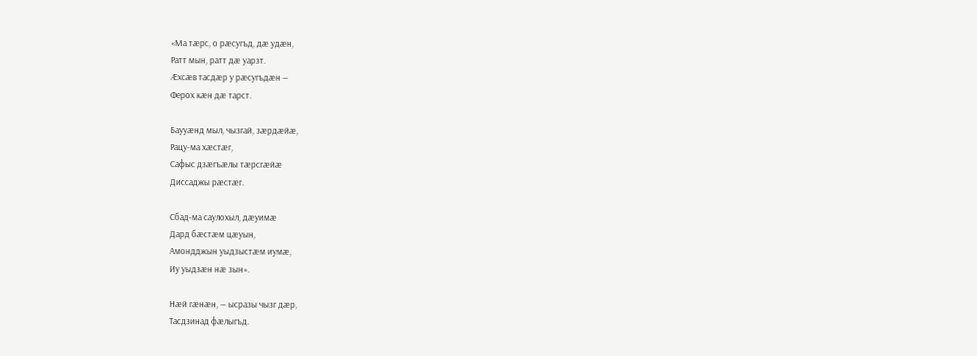«Ма тæрс, о рæсугъд, дæ удæн,
Ратт мын, ратт дæ уарзт.
Æхсæв тасдæр у рæсугъдæн —
Ферох кæн дæ тарст.

Баууæнд мыл, чызгай, зæрдæйæ,
Рацу-ма хæстæг,
Сафыс дзæгъæлы тæрсгæйæ
Диссаджы рæстæг.

Сбад-ма саулохыл, дæуимæ
Дард бæстæм цæуын,
Амондджын уыдзыстæм иумæ,
Иу уыдзæн нæ зын».

Нæй гæнæн, — ысразы чызг дæр,
Тасдзинад фæлыгъд.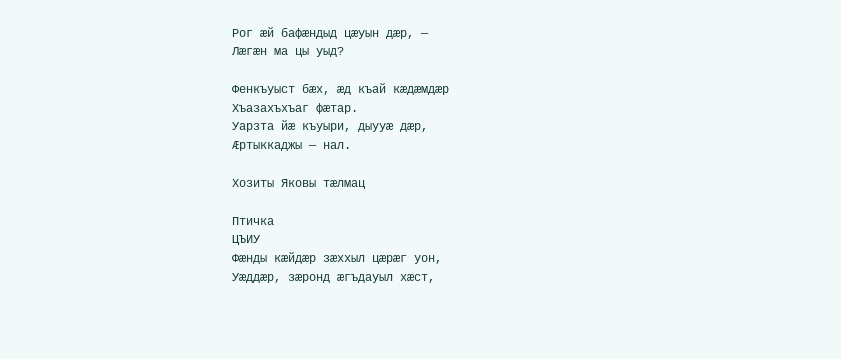Рог æй бафæндыд цæуын дæр, —
Лæгæн ма цы уыд?

Фенкъуыст бæх, æд къай кæдæмдæр
Хъазахъхъаг фæтар.
Уарзта йæ къуыри, дыууæ дæр,
Æртыккаджы — нал.

Хозиты Яковы тæлмац

Птичка
ЦЪИУ
Фæнды кæйдæр зæххыл цæрæг уон,
Уæддæр, зæронд æгъдауыл хæст,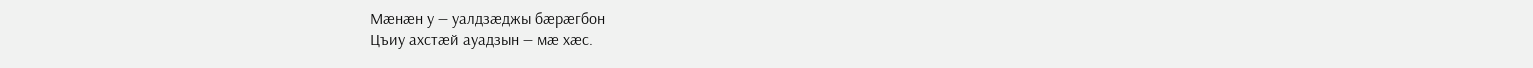Мæнæн у — уалдзæджы бæрæгбон
Цъиу ахстæй ауадзын — мæ хæс.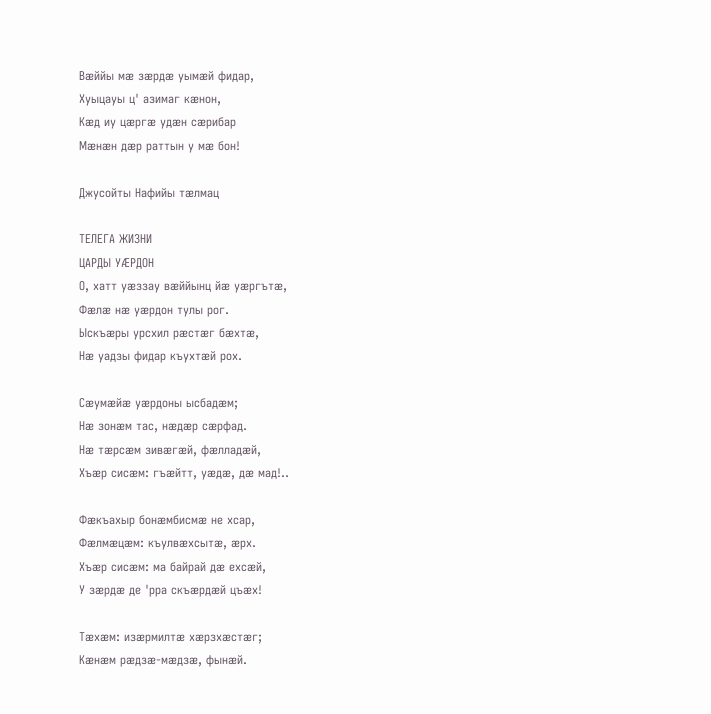Вæййы мæ зæрдæ уымæй фидар,
Хуыцауы ц' азимаг кæнон,
Кæд иу цæргæ удæн сæрибар
Мæнæн дæр раттын у мæ бон!

Джусойты Нафийы тæлмац

ТЕЛЕГА ЖИЗНИ
ЦАРДЫ УÆРДОН
О, хатт уæззау вæййынц йæ уæргътæ,
Фæлæ нæ уæрдон тулы рог.
Ыскъæры урсхил рæстæг бæхтæ,
Нæ уадзы фидар къухтæй рох.

Сæумæйæ уæрдоны ысбадæм;
Нæ зонæм тас, нæдæр сæрфад.
Нæ тæрсæм зивæгæй, фæлладæй,
Хъæр сисæм: гъæйтт, уæдæ, дæ мад!..

Фæкъахыр бонæмбисмæ не хсар,
Фæлмæцæм: къулвæхсытæ, æрх.
Хъæр сисæм: ма байрай дæ ехсæй,
У зæрдæ де 'рра скъæрдæй цъæх!

Тæхæм: изæрмилтæ хæрзхæстæг;
Кæнæм рæдзæ-мæдзæ, фынæй.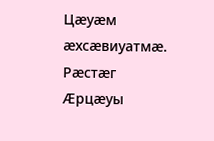Цæуæм æхсæвиуатмæ. Рæстæг
Æрцæуы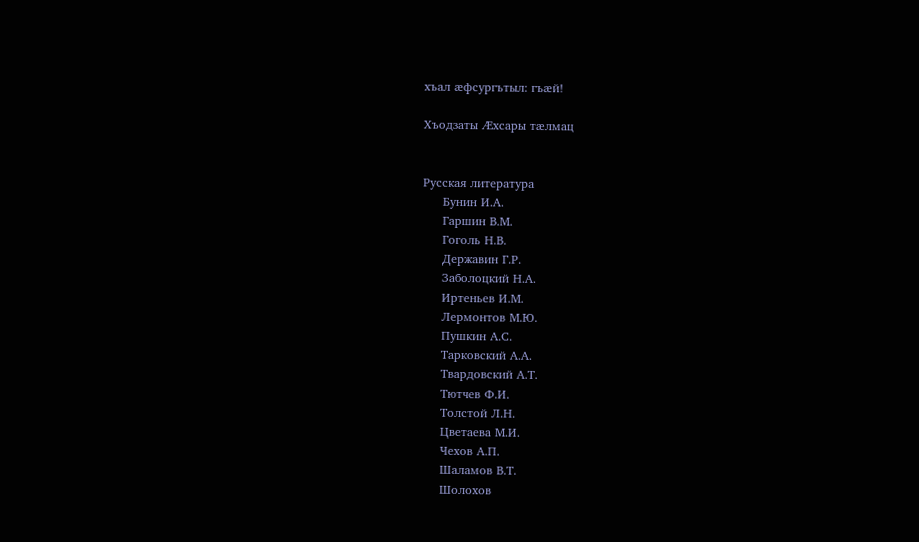хъал æфсургътыл: гъæй!

Хъодзаты Æхсары тæлмац


Русская литература
     Бунин И.А.
     Гаршин В.М.
     Гоголь Н.В.
     Державин Г.Р.
     Заболоцкий Н.А.
     Иртеньев И.М.
     Лермонтов М.Ю.
     Пушкин А.С.
     Тарковский А.А.
     Твардовский А.Т.
     Тютчев Ф.И.
     Толстой Л.Н.
     Цветаева М.И.
     Чехов А.П.
     Шаламов В.Т.
     Шолохов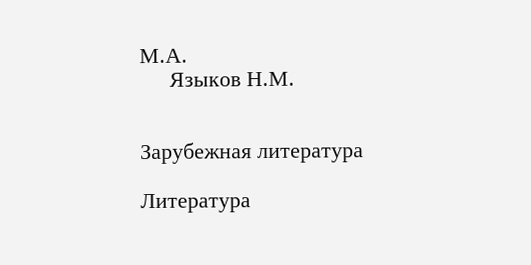М.А.
     Языков Н.М.


Зарубежная литература

Литература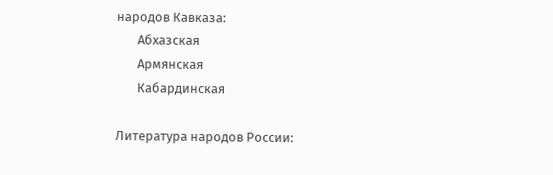народов Кавказа:
       Абхазская
       Армянская
       Кабардинская

Литература народов России: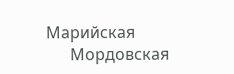Марийская
      Мордовская